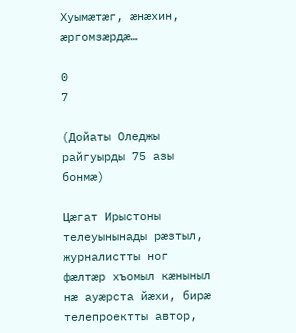Хуымæтæг, æнæхин, æргомзæрдæ…

0
7

(Дойаты Оледжы райгуырды 75 азы бонмæ)

Цæгат Ирыстоны телеуынынады рæзтыл, журналистты ног фæлтæр хъомыл кæныныл нæ ауæрста йæхи, бирæ телепроектты автор,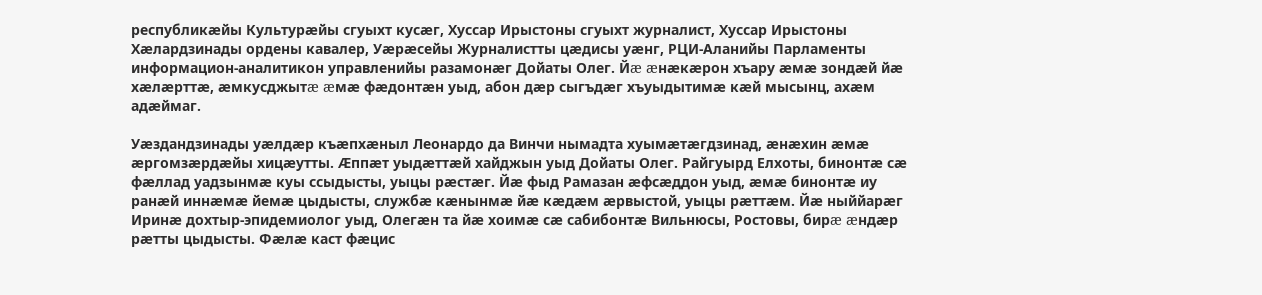республикæйы Культурæйы сгуыхт кусæг, Хуссар Ирыстоны сгуыхт журналист, Хуссар Ирыстоны Хæлардзинады ордены кавалер, Уæрæсейы Журналистты цæдисы уæнг, РЦИ-Аланийы Парламенты информацион-аналитикон управленийы разамонæг Дойаты Олег. Йæ æнæкæрон хъару æмæ зондæй йæ хæлæрттæ, æмкусджытæ æмæ фæдонтæн уыд, абон дæр сыгъдæг хъуыдытимæ кæй мысынц, ахæм адæймаг.

Уæздандзинады уæлдæр къæпхæныл Леонардо да Винчи нымадта хуымæтæгдзинад, æнæхин æмæ æргомзæрдæйы хицæутты. Æппæт уыдæттæй хайджын уыд Дойаты Олег. Райгуырд Елхоты, бинонтæ сæ фæллад уадзынмæ куы ссыдысты, уыцы рæстæг. Йæ фыд Рамазан æфсæддон уыд, æмæ бинонтæ иу ранæй иннæмæ йемæ цыдысты, службæ кæнынмæ йæ кæдæм æрвыстой, уыцы рæттæм. Йæ ныййарæг Иринæ дохтыр-эпидемиолог уыд, Олегæн та йæ хоимæ сæ сабибонтæ Вильнюсы, Ростовы, бирæ æндæр рæтты цыдысты. Фæлæ каст фæцис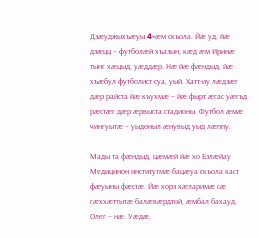Дзæуджыхъæуы 4-æм скъола. Йæ уд, йæ дзæцц – футболæй хъазын, кæд æм Иринæ тынг хæцыд, уæддæр. Нæ йæ фæндыд, йæ хъæбул футболист суа, уый. Хатт-иу лæдзæг дæр райста йæ къухмæ – йæ фырт æгас уæгъд рæстæг дæр æрвыста стадионы. Футбол æмæ чингуытæ – уыдоныл æнувыд уыд лæппу.

Мады та фæндыд, цæмæй йæ хо Бэлæйау Медицинон институтмæ бацæуа скъола каст фæуыны фæстæ. Йæ хорз хæларимæ сæ гæххæттытæ балæвæрдтой, æмбал бахауд, Олег – нæ. Уæдæ,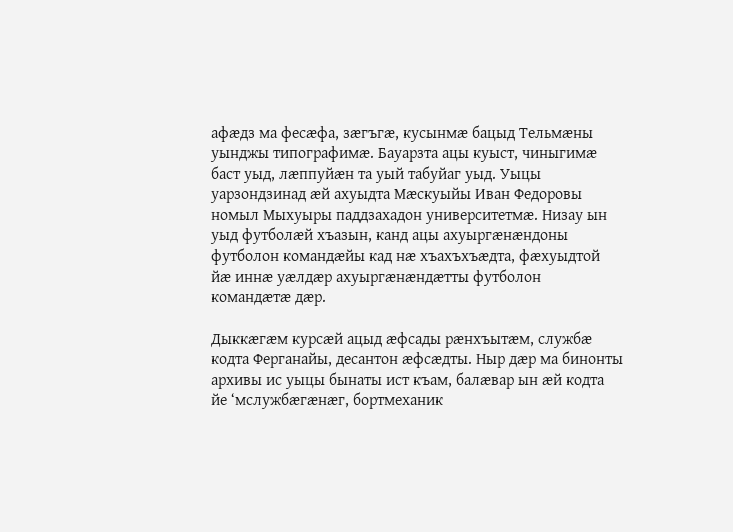афæдз ма фесæфа, зæгъгæ, кусынмæ бацыд Тельмæны уынджы типографимæ. Бауарзта ацы куыст, чиныгимæ баст уыд, лæппуйæн та уый табуйаг уыд. Уыцы уарзондзинад æй ахуыдта Мæскуыйы Иван Федоровы номыл Мыхуыры паддзахадон университетмæ. Низау ын уыд футболæй хъазын, канд ацы ахуыргæнæндоны футболон командæйы кад нæ хъахъхъæдта, фæхуыдтой йæ иннæ уæлдæр ахуыргæнæндæтты футболон командæтæ дæр.

Дыккæгæм курсæй ацыд æфсады рæнхъытæм, службæ кодта Ферганайы, десантон æфсæдты. Ныр дæр ма бинонты архивы ис уыцы бынаты ист къам, балæвар ын æй кодта йе ‘мслужбæгæнæг, бортмеханик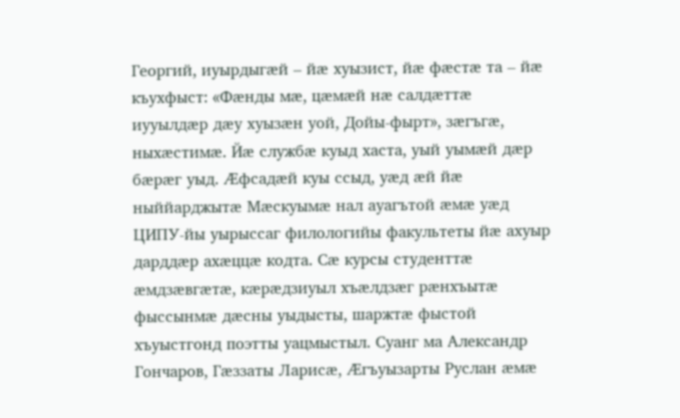Георгий, иуырдыгæй – йæ хуызист, йæ фæстæ та – йæ къухфыст: «Фæнды мæ, цæмæй нæ салдæттæ иууылдæр дæу хуызæн уой, Дойы-фырт», зæгъгæ, ныхæстимæ. Йæ службæ куыд хаста, уый уымæй дæр бæрæг уыд. Æфсадæй куы ссыд, уæд æй йæ ныййарджытæ Мæскуымæ нал ауагътой æмæ уæд ЦИПУ-йы уырыссаг филологийы факультеты йæ ахуыр дарддæр ахæццæ кодта. Сæ курсы студенттæ æмдзæвгæтæ, кæрæдзиуыл хъæлдзæг рæнхъытæ фыссынмæ дæсны уыдысты, шаржтæ фыстой хъуыстгонд поэтты уацмыстыл. Суанг ма Александр Гончаров, Гæззаты Ларисæ, Æгъуызарты Руслан æмæ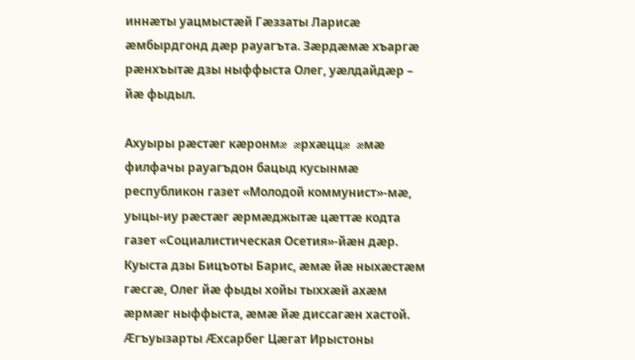иннæты уацмыстæй Гæззаты Ларисæ æмбырдгонд дæр рауагъта. Зæрдæмæ хъаргæ рæнхъытæ дзы ныффыста Олег, уæлдайдæр – йæ фыдыл.

Ахуыры рæстæг кæронмæ æрхæццæ æмæ филфачы рауагъдон бацыд кусынмæ республикон газет «Молодой коммунист»-мæ, уыцы-иу рæстæг æрмæджытæ цæттæ кодта газет «Социалистическая Осетия»-йæн дæр. Куыста дзы Бицъоты Барис, æмæ йæ ныхæстæм гæсгæ, Олег йæ фыды хойы тыххæй ахæм æрмæг ныффыста, æмæ йæ диссагæн хастой. Æгъуызарты Æхсарбег Цæгат Ирыстоны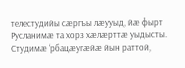телестудийы сæргъы лæууыд, йæ фырт Русланимæ та хорз хæлæрттæ уыдысты. Студимæ ‘рбацæугæйæ йын раттой,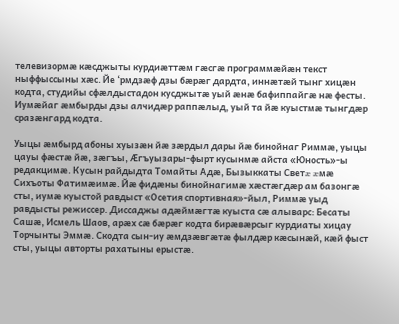телевизормæ кæсджыты курдиæттæм гæсгæ программæйæн текст ныффыссыны хæс. Йе ‘рмдзæф дзы бæрæг дардта, иннæтæй тынг хицæн кодта, студийы сфæлдыстадон кусджытæ уый æнæ бафиппайгæ нæ фесты. Иумæйаг æмбырды дзы алчидæр раппæлыд, уый та йæ куыстмæ тынгдæр сразæнгард кодта.

Уыцы æмбырд абоны хуызæн йæ зæрдыл дары йæ бинойнаг Риммæ, уыцы цауы фæстæ йæ, зæгъы, Æгъуызары-фырт кусынмæ айста «Юность»-ы редакцимæ. Кусын райдыдта Томайты Адæ, Бызыккаты Светæ æмæ Сихъоты Фатимæимæ. Йæ фидæны бинойнагимæ хæстæгдæр ам базонгæ сты, иумæ куыстой равдыст «Осетия спортивная»-йыл, Риммæ уыд равдысты режиссер. Диссаджы адæймæгтæ куыста сæ алыварс: Бесаты Сашæ, Исмель Шаов, арæх сæ бæрæг кодта бирæвæрсыг курдиаты хицау Торчынты Эммæ. Скодта сын-иу æмдзæвгæтæ фылдæр кæсынæй, кæй фыст сты, уыцы авторты рахатыны ерыстæ.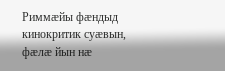Риммæйы фæндыд кинокритик суæвын, фæлæ йын нæ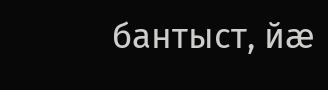бантыст, йæ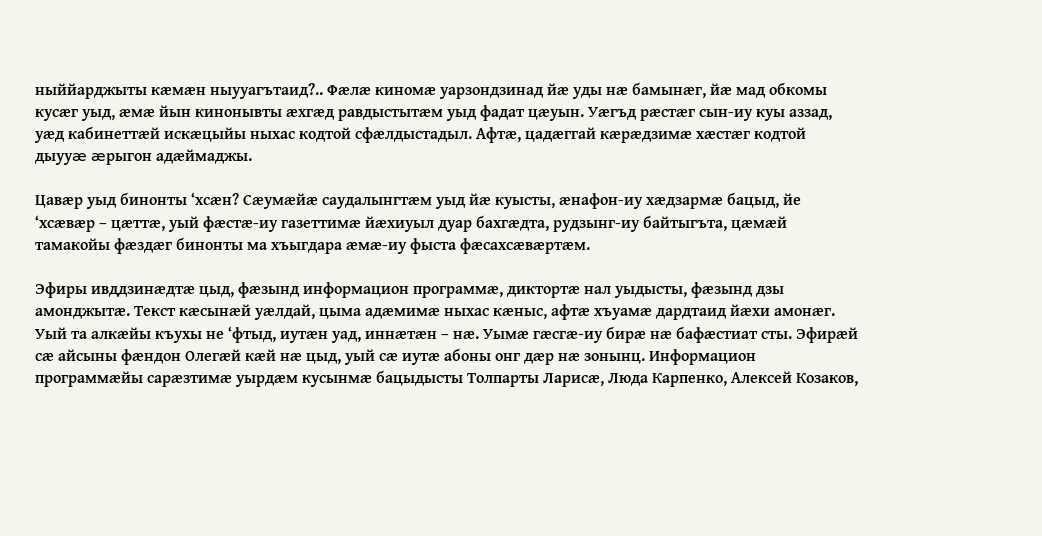ныййарджыты кæмæн ныууагътаид?.. Фæлæ киномæ уарзондзинад йæ уды нæ бамынæг, йæ мад обкомы кусæг уыд, æмæ йын кинонывты æхгæд равдыстытæм уыд фадат цæуын. Уæгъд рæстæг сын-иу куы аззад, уæд кабинеттæй искæцыйы ныхас кодтой сфæлдыстадыл. Афтæ, цадæггай кæрæдзимæ хæстæг кодтой дыууæ æрыгон адæймаджы.

Цавæр уыд бинонты ‘хсæн? Сæумæйæ саудалынгтæм уыд йæ куысты, æнафон-иу хæдзармæ бацыд, йе ‘хсæвæр – цæттæ, уый фæстæ-иу газеттимæ йæхиуыл дуар бахгæдта, рудзынг-иу байтыгъта, цæмæй тамакойы фæздæг бинонты ма хъыгдара æмæ-иу фыста фæсахсæвæртæм.

Эфиры ивддзинæдтæ цыд, фæзынд информацион программæ, диктортæ нал уыдысты, фæзынд дзы амонджытæ. Текст кæсынæй уæлдай, цыма адæмимæ ныхас кæныс, афтæ хъуамæ дардтаид йæхи амонæг. Уый та алкæйы къухы не ‘фтыд, иутæн уад, иннæтæн – нæ. Уымæ гæсгæ-иу бирæ нæ бафæстиат сты. Эфирæй сæ айсыны фæндон Олегæй кæй нæ цыд, уый сæ иутæ абоны онг дæр нæ зонынц. Информацион программæйы сарæзтимæ уырдæм кусынмæ бацыдысты Толпарты Ларисæ, Люда Карпенко, Алексей Козаков,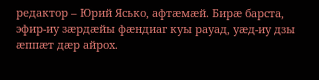редактор – Юрий Ясько, афтæмæй. Бирæ барста, эфир-иу зæрдæйы фæндиаг куы рауад, уæд-иу дзы æппæт дæр айрох.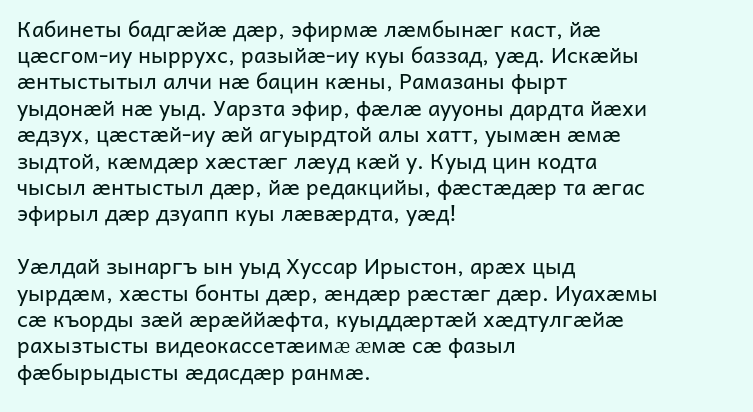Кабинеты бадгæйæ дæр, эфирмæ лæмбынæг каст, йæ цæсгом-иу ныррухс, разыйæ-иу куы баззад, уæд. Искæйы æнтыстытыл алчи нæ бацин кæны, Рамазаны фырт уыдонæй нæ уыд. Уарзта эфир, фæлæ аууоны дардта йæхи æдзух, цæстæй-иу æй агуырдтой алы хатт, уымæн æмæ зыдтой, кæмдæр хæстæг лæуд кæй у. Куыд цин кодта чысыл æнтыстыл дæр, йæ редакцийы, фæстæдæр та æгас эфирыл дæр дзуапп куы лæвæрдта, уæд!

Уæлдай зынаргъ ын уыд Хуссар Ирыстон, арæх цыд уырдæм, хæсты бонты дæр, æндæр рæстæг дæр. Иуахæмы сæ къорды зæй æрæййæфта, куыддæртæй хæдтулгæйæ рахызтысты видеокассетæимæ æмæ сæ фазыл фæбырыдысты æдасдæр ранмæ.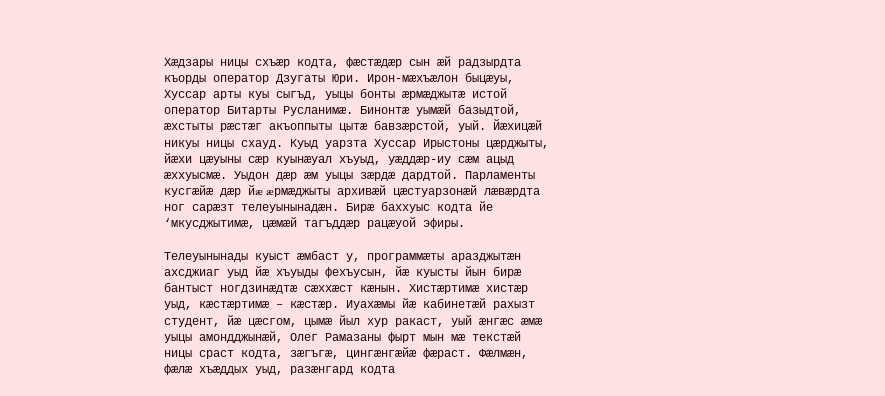Хæдзары ницы схъæр кодта, фæстæдæр сын æй радзырдта къорды оператор Дзугаты Юри. Ирон-мæхъæлон быцæуы, Хуссар арты куы сыгъд, уыцы бонты æрмæджытæ истой оператор Битарты Русланимæ. Бинонтæ уымæй базыдтой, æхстыты рæстæг акъоппыты цытæ бавзæрстой, уый. Йæхицæй никуы ницы схауд. Куыд уарзта Хуссар Ирыстоны цæрджыты, йæхи цæуыны сæр куынæуал хъуыд, уæддæр-иу сæм ацыд æххуысмæ. Уыдон дæр æм уыцы зæрдæ дардтой. Парламенты кусгæйæ дæр йæ æрмæджыты архивæй цæстуарзонæй лæвæрдта ног сарæзт телеуынынадæн. Бирæ баххуыс кодта йе ‘мкусджытимæ, цæмæй тагъддæр рацæуой эфиры.

Телеуынынады куыст æмбаст у, программæты аразджытæн ахсджиаг уыд йæ хъуыды фехъусын, йæ куысты йын бирæ бантыст ногдзинæдтæ сæххæст кæнын. Хистæртимæ хистæр уыд, кæстæртимæ – кæстæр. Иуахæмы йæ кабинетæй рахызт студент, йæ цæсгом, цымæ йыл хур ракаст, уый æнгæс æмæ уыцы амондджынæй, Олег Рамазаны фырт мын мæ текстæй ницы сраст кодта, зæгъгæ, цингæнгæйæ фæраст. Фæлмæн, фæлæ хъæддых уыд, разæнгард кодта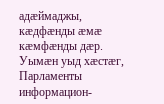адæймаджы, кæдфæнды æмæ кæмфæнды дæр. Уымæн уыд хæстæг, Парламенты информацион-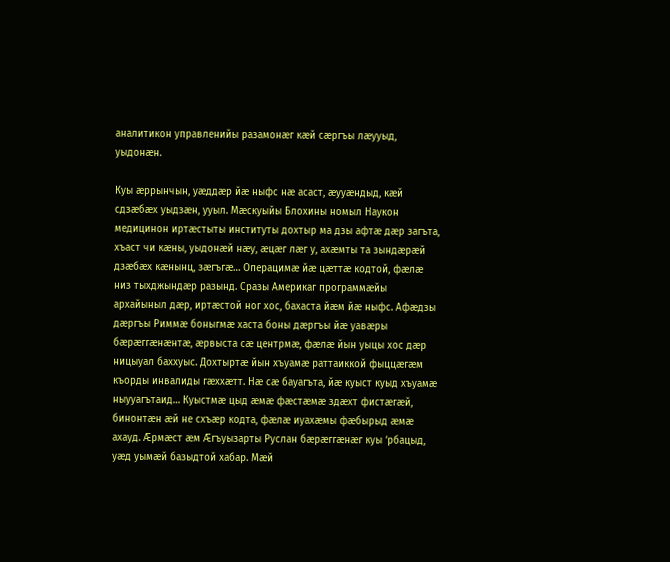аналитикон управленийы разамонæг кæй сæргъы лæууыд, уыдонæн.

Куы æррынчын, уæддæр йæ ныфс нæ асаст, æууæндыд, кæй сдзæбæх уыдзæн, ууыл. Мæскуыйы Блохины номыл Наукон медицинон иртæстыты институты дохтыр ма дзы афтæ дæр загъта, хъаст чи кæны, уыдонæй нæу, æцæг лæг у, ахæмты та зындæрæй дзæбæх кæнынц, зæгъгæ… Операцимæ йæ цæттæ кодтой, фæлæ низ тыхджындæр разынд. Сразы Америкаг программæйы архайыныл дæр, иртæстой ног хос, бахаста йæм йæ ныфс. Афæдзы дæргъы Риммæ боныгмæ хаста боны дæргъы йæ уавæры бæрæггæнæнтæ, æрвыста сæ центрмæ, фæлæ йын уыцы хос дæр ницыуал баххуыс. Дохтыртæ йын хъуамæ раттаиккой фыццæгæм къорды инвалиды гæххæтт. Нæ сæ бауагъта, йæ куыст куыд хъуамæ ныууагътаид… Куыстмæ цыд æмæ фæстæмæ здæхт фистæгæй, бинонтæн æй не схъæр кодта, фæлæ иуахæмы фæбырыд æмæ ахауд. Æрмæст æм Æгъуызарты Руслан бæрæггæнæг куы ‘рбацыд, уæд уымæй базыдтой хабар. Мæй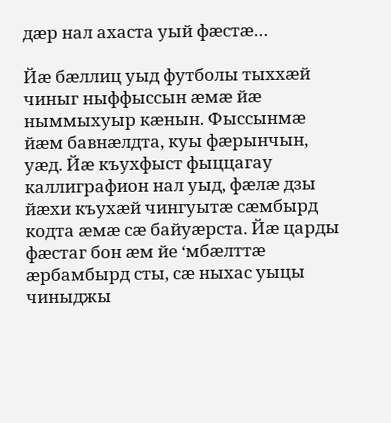дæр нал ахаста уый фæстæ…

Йæ бæллиц уыд футболы тыххæй чиныг ныффыссын æмæ йæ ныммыхуыр кæнын. Фыссынмæ йæм бавнæлдта, куы фæрынчын, уæд. Йæ къухфыст фыццагау каллиграфион нал уыд, фæлæ дзы йæхи къухæй чингуытæ сæмбырд кодта æмæ сæ байуæрста. Йæ царды фæстаг бон æм йе ‘мбæлттæ æрбамбырд сты, сæ ныхас уыцы чиныджы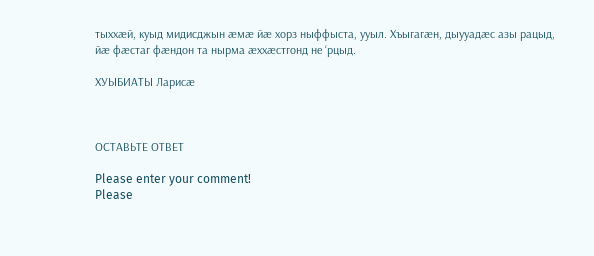тыххæй, куыд мидисджын æмæ йæ хорз ныффыста, ууыл. Хъыгагæн, дыууадæс азы рацыд, йæ фæстаг фæндон та нырма æххæстгонд не ‘рцыд.

ХУЫБИАТЫ Ларисæ



ОСТАВЬТЕ ОТВЕТ

Please enter your comment!
Please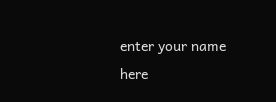enter your name here